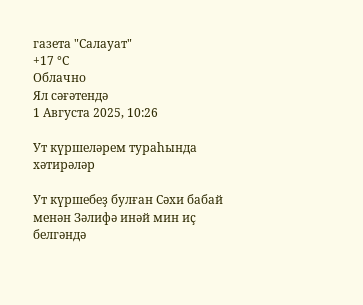газета "Салауат"
+17 °С
Облачно
Ял сәғәтендә
1 Августа 2025, 10:26

Ут күршеләрем тураһында хәтирәләр

Ут күршебеҙ булған Сәхи бабай менән Зәлифә инәй мин иҫ белгәндә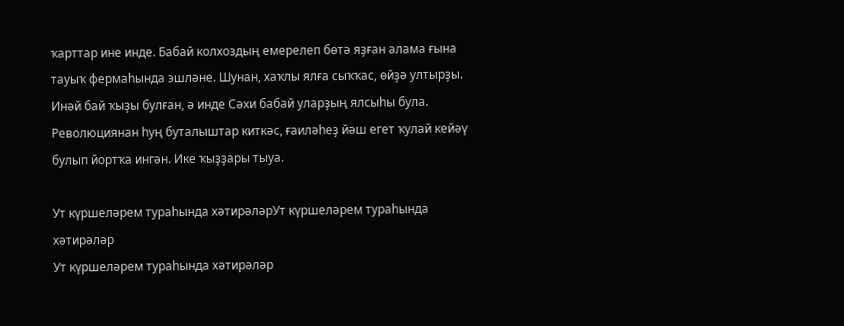ҡарттар ине инде. Бабай колхоздың емерелеп бөтә яҙған алама ғына тауыҡ фермаһында эшләне. Шунан, хаҡлы ялға сыҡҡас, өйҙә ултырҙы. Инәй бай ҡыҙы булған, ә инде Сәхи бабай уларҙың ялсыһы була. Революциянан һуң буталыштар киткәс, ғаиләһеҙ йәш егет ҡулай кейәү булып йортҡа ингән. Ике ҡыҙҙары тыуа.

Ут күршеләрем тураһында хәтирәләрУт күршеләрем тураһында хәтирәләр
Ут күршеләрем тураһында хәтирәләр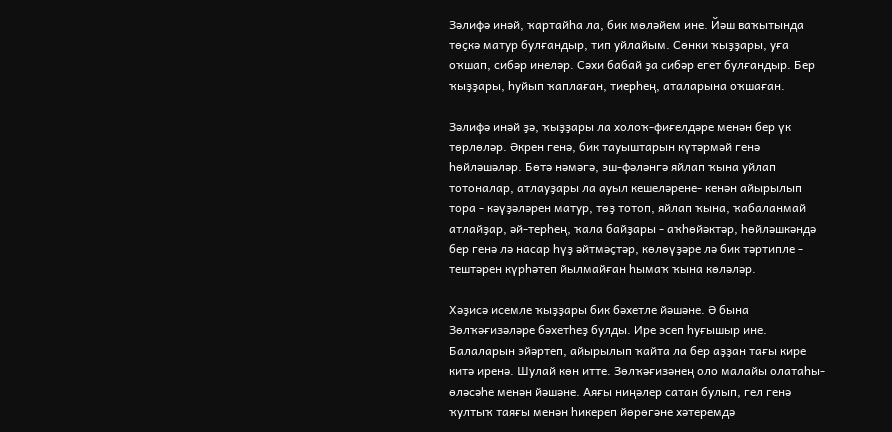Зәлифә инәй, ҡартайһа ла, бик мөләйем ине. Йәш ваҡытында төҫкә матур булғандыр, тип уйлайым. Сөнки ҡыҙҙары, уға оҡшап, сибәр инеләр. Сәхи бабай ҙа сибәр егет булғандыр. Бер ҡыҙҙары, һуйып ҡаплаған, тиерһең, аталарына оҡшаған.

Зәлифә инәй ҙә, ҡыҙҙары ла холоҡ-фиғелдәре менән бер үк төрлөләр. Әкрен генә, бик тауыштарын күтәрмәй генә һөйләшәләр. Бөтә нәмәгә, эш-фәләнгә яйлап ҡына уйлап тотоналар, атлауҙары ла ауыл кешеләрене- кенән айырылып тора - кәүҙәләрен матур, төҙ тотоп, яйлап ҡына, ҡабаланмай атлайҙар, әй-терһең, ҡала байҙары - аҡһөйәктәр, һөйләшкәндә бер генә лә насар һүҙ әйтмәҫтәр, көлөүҙәре лә бик тәртипле - тештәрен күрһәтеп йылмайған һымаҡ ҡына көләләр.

Хәҙисә исемле ҡыҙҙары бик бәхетле йәшәне. Ә бына Зөлҡәғизәләре бәхетһеҙ булды. Ире эсеп һуғышыр ине. Балаларын эйәртеп, айырылып ҡайта ла бер аҙҙан тағы кире китә иренә. Шулай көн итте. Зөлҡәғизәнең оло малайы олатаһы-өләсәһе менән йәшәне. Аяғы ниңәлер сатан булып, гел генә ҡултыҡ таяғы менән һикереп йөрөгәне хәтеремдә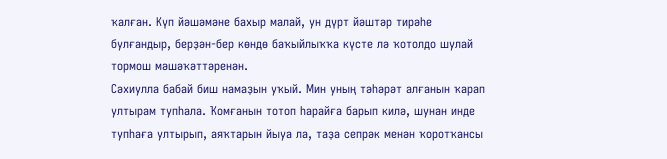ҡалған. Күп йәшәмәне бахыр малай, ун дүрт йәштәр тирәһе булғандыр, берҙән-бер көндө баҡыйлыҡҡа күсте лә ҡотолдо шулай тормош мәшәҡәттәренән.
Сәхиулла бабай биш намаҙын уҡый. Мин уның тәһәрәт алғанын ҡарап ултырам тупһала. Ҡомғанын тотоп һарайға барып килә, шунан инде тупһаға ултырып, аяҡтарын йыуа ла, таҙа сепрәк менән ҡоротҡансы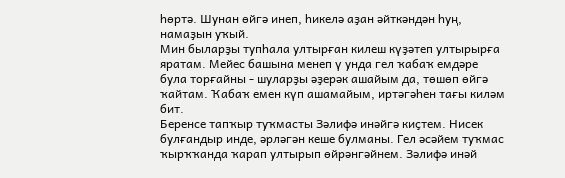һөртә. Шунан өйгә инеп, һикелә аҙан әйткәндән һуң, намаҙын уҡый.
Мин быларҙы тупһала ултырған килеш күҙәтеп ултырырға яратам. Мейес башына менеп ү унда гел ҡабаҡ емдәре була торғайны - шуларҙы әҙерәк ашайым да, төшөп өйгә ҡайтам. Ҡабаҡ емен күп ашамайым, иртәгәһен тағы киләм бит.
Беренсе тапҡыр туҡмасты Зәлифә инәйгә киҫтем. Нисек булғандыр инде, әрләгән кеше булманы. Гел әсәйем туҡмас ҡырҡҡанда ҡарап ултырып өйрәнгәйнем. Зәлифә инәй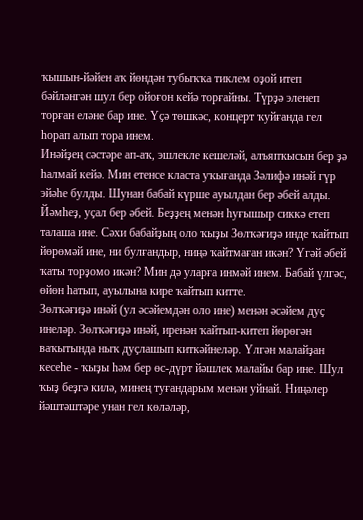ҡышын-йәйен аҡ йөндән тубыҡҡа тиклем оҙой итеп бәйләнгән шул бер ойоғон кейә торғайны. Түрҙә эленеп торған еләне бар ине. Үҫә төшкәс, концерт ҡуйғанда гел һорап алып тора инем.
Инәйҙең сәстәре ап-аҡ, эшлекле кешеләй, алъяпҡысын бер ҙә һалмай кейә. Мин етенсе класта уҡығанда Зәлифә инәй гүр эйәһе булды. Шунан бабай күрше ауылдан бер әбей алды. Йәмһеҙ, уҫал бер әбей. Беҙҙең менән һуғышыр сиккә етеп талаша ине. Сәхи бабайҙың оло ҡыҙы Зөлҡәғиҙә инде ҡайтып йөрөмәй ине, ни булғандыр, ниңә ҡайтмаған икән? Үгәй әбей ҡаты торҙомо икән? Мин дә уларға инмәй инем. Бабай үлгәс, өйөн һатып, ауылына кире ҡайтып китте.
Зөлҡәғиҙә инәй (ул әсәйемдән оло ине) менән әсәйем дуҫ инеләр. Зөлҡәғиҙә инәй, иренән ҡайтып-китеп йөрөгән ваҡытында ныҡ дуҫлашып киткәйнеләр. Үлгән малайҙан кесеһе - ҡыҙы һәм бер өс-дүрт йәшлек малайы бар ине. Шул ҡыҙ беҙгә килә, минең туғандарым менән уйнай. Ниңәлер йәштәштәре унан гел көләләр,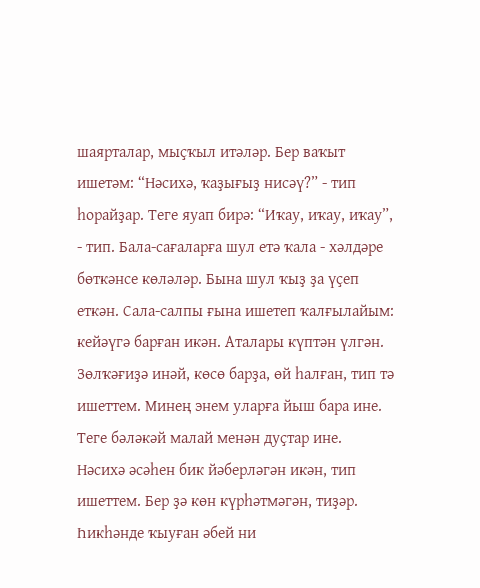шаярталар, мыҫҡыл итәләр. Бер ваҡыт ишетәм: “Нәсихә, ҡаҙығыҙ нисәү?” - тип һорайҙар. Теге яуап бирә: “Иҡау, иҡау, иҡау”, - тип. Бала-сағаларға шул етә ҡала - хәлдәре бөткәнсе көләләр. Бына шул ҡыҙ ҙа үҫеп еткән. Сала-салпы ғына ишетеп ҡалғылайым: кейәүгә барған икән. Аталары күптән үлгән. Зөлҡәғиҙә инәй, көсө барҙа, өй һалған, тип тә ишеттем. Минең энем уларға йыш бара ине. Теге бәләкәй малай менән дуҫтар ине.
Нәсихә әсәһен бик йәберләгән икән, тип ишеттем. Бер ҙә көн күрһәтмәгән, тиҙәр. Һикһәнде ҡыуған әбей ни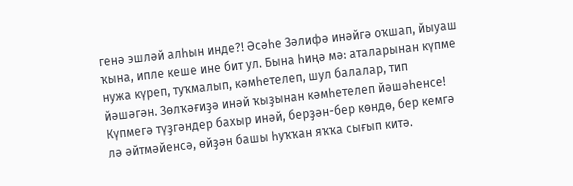генә эшләй алһын инде?! Әсәһе Зәлифә инәйгә оҡшап, йыуаш ҡына, ипле кеше ине бит ул. Бына һиңә мә: аталарынан күпме нужа күреп, туҡмалып, кәмһетелеп, шул балалар, тип йәшәгән. Зөлҡәғиҙә инәй ҡыҙынан кәмһетелеп йәшәһенсе! Күпмегә түҙгәндер бахыр инәй, берҙән-бер көндө, бер кемгә лә әйтмәйенсә, өйҙән башы һуҡҡан яҡҡа сығып китә.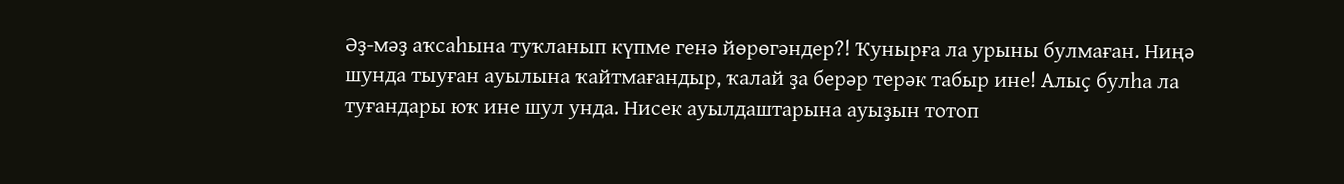Әҙ-мәҙ аҡсаһына туҡланып күпме генә йөрөгәндер?! Ҡунырға ла урыны булмаған. Ниңә шунда тыуған ауылына ҡайтмағандыр, ҡалай ҙа берәр терәк табыр ине! Алыҫ булһа ла туғандары юҡ ине шул унда. Нисек ауылдаштарына ауыҙын тотоп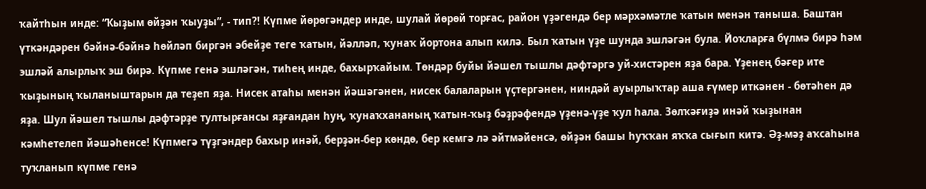ҡайтһын инде: “Ҡыҙым өйҙән ҡыуҙы”, - тип?! Күпме йөрөгәндер инде, шулай йөрөй торғас, район үҙәгендә бер мәрхәмәтле ҡатын менән таныша. Баштан үткәндәрен бәйнә-бәйнә һөйләп биргән әбейҙе теге ҡатын, йәлләп, ҡунаҡ йортона алып килә. Был ҡатын үҙе шунда эшләгән була. Йоҡларға бүлмә бирә һәм эшләй алырлыҡ эш бирә. Күпме генә эшләгән, тиһең инде, бахырҡайым. Төндәр буйы йәшел тышлы дәфтәргә уй-хистәрен яҙа бара. Үҙенең бәғер ите ҡыҙының ҡыланыштарын да теҙеп яҙа. Нисек атаһы менән йәшәгәнен, нисек балаларын үҫтергәнен, ниндәй ауырлыҡтар аша ғүмер иткәнен - бөтәһен дә яҙа. Шул йәшел тышлы дәфтәрҙе тултырғансы яҙғандан һуң, ҡунаҡхананың ҡатын-ҡыҙ бәҙрәфендә үҙенә-үҙе ҡул һала. Зөлҡәғиҙә инәй ҡыҙынан кәмһетелеп йәшәһенсе! Күпмегә түҙгәндер бахыр инәй, берҙән-бер көндө, бер кемгә лә әйтмәйенсә, өйҙән башы һуҡҡан яҡҡа сығып китә. Әҙ-мәҙ аҡсаһына туҡланып күпме генә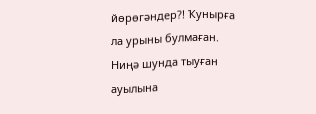йөрөгәндер?! Ҡунырға ла урыны булмаған. Ниңә шунда тыуған ауылына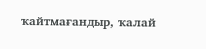ҡайтмағандыр, ҡалай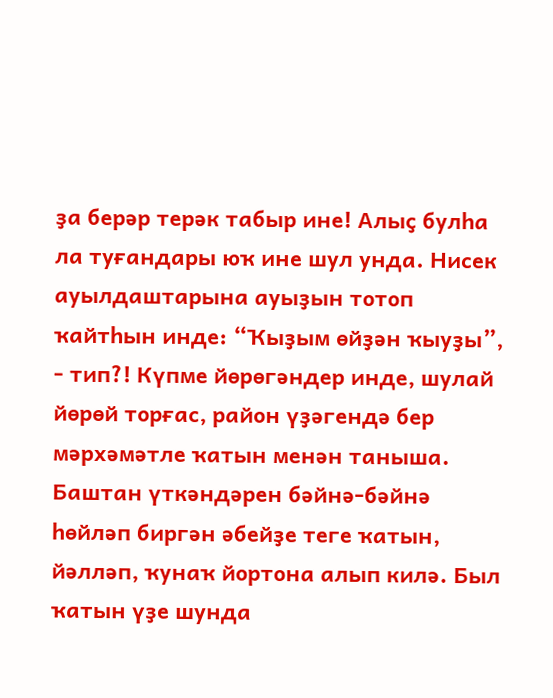ҙа берәр терәк табыр ине! Алыҫ булһа ла туғандары юҡ ине шул унда. Нисек ауылдаштарына ауыҙын тотоп ҡайтһын инде: “Ҡыҙым өйҙән ҡыуҙы”, - тип?! Күпме йөрөгәндер инде, шулай йөрөй торғас, район үҙәгендә бер мәрхәмәтле ҡатын менән таныша. Баштан үткәндәрен бәйнә-бәйнә һөйләп биргән әбейҙе теге ҡатын, йәлләп, ҡунаҡ йортона алып килә. Был ҡатын үҙе шунда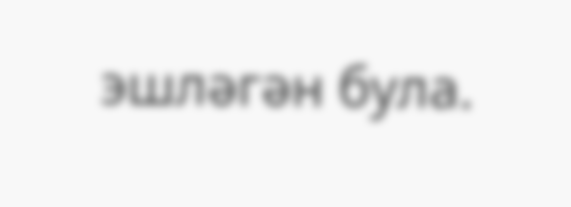эшләгән була.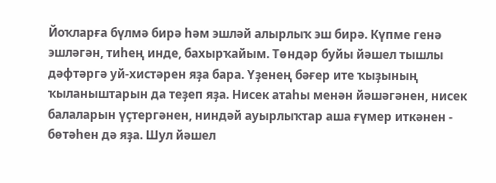Йоҡларға бүлмә бирә һәм эшләй алырлыҡ эш бирә. Күпме генә эшләгән, тиһең инде, бахырҡайым. Төндәр буйы йәшел тышлы дәфтәргә уй-хистәрен яҙа бара. Үҙенең бәғер ите ҡыҙының ҡыланыштарын да теҙеп яҙа. Нисек атаһы менән йәшәгәнен, нисек балаларын үҫтергәнен, ниндәй ауырлыҡтар аша ғүмер иткәнен - бөтәһен дә яҙа. Шул йәшел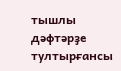тышлы дәфтәрҙе тултырғансы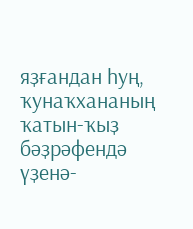яҙғандан һуң, ҡунаҡхананың ҡатын-ҡыҙ бәҙрәфендә үҙенә-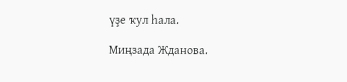үҙе ҡул һала.

Миңзада Жданова.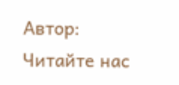Автор:
Читайте нас